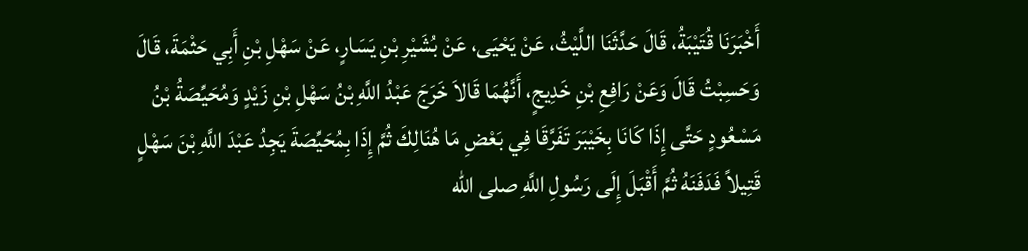أَخْبَرَنَا قُتَيْبَةُ، قَالَ حَدَّثَنَا اللَّيْثُ، عَنْ يَحْيَى، عَنْ بُشَيْرِ بْنِ يَسَارٍ، عَنْ سَهْلِ بْنِ أَبِي حَثْمَةَ، قَالَ وَحَسِبْتُ قَالَ وَعَنْ رَافِعِ بْنِ خَدِيجٍ، أَنَّهُمَا قَالاَ خَرَجَ عَبْدُ اللَّهِ بْنُ سَهْلِ بْنِ زَيْدٍ وَمُحَيِّصَةُ بْنُ مَسْعُودٍ حَتَّى إِذَا كَانَا بِخَيْبَرَ تَفَرَّقَا فِي بَعْضِ مَا هُنَالِكَ ثُمَّ إِذَا بِمُحَيِّصَةَ يَجِدُ عَبْدَ اللَّهِ بْنَ سَهْلٍ قَتِيلاً فَدَفَنَهُ ثُمَّ أَقْبَلَ إِلَى رَسُولِ اللَّهِ صلى الله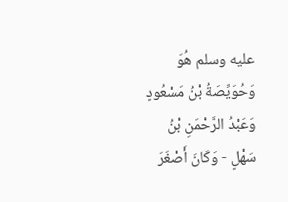عليه وسلم هُوَ وَحُوَيِّصَةُ بْنُ مَسْعُودٍ وَعَبْدُ الرَّحْمَنِ بْنُ سَهْلٍ - وَكَانَ أَصْغَرَ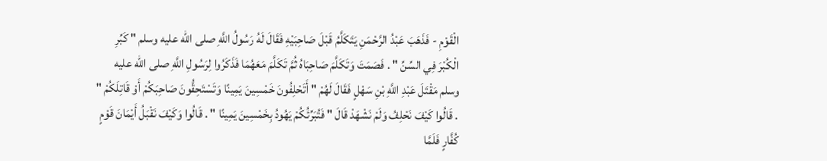الْقَوْمِ - فَذَهَبَ عَبْدُ الرَّحْمَنِ يَتَكَلَّمُ قَبْلَ صَاحِبَيْهِ فَقَالَ لَهُ رَسُولُ اللَّهِ صلى الله عليه وسلم " كَبِّرِ الْكُبْرَ فِي السِّنِّ " . فَصَمَتَ وَتَكَلَّمَ صَاحِبَاهُ ثُمَّ تَكَلَّمَ مَعَهُمَا فَذَكَرُوا لِرَسُولِ اللَّهِ صلى الله عليه وسلم مَقْتَلَ عَبْدِ اللَّهِ بْنِ سَهْلٍ فَقَالَ لَهُمْ " أَتَحْلِفُونَ خَمْسِينَ يَمِينًا وَتَسْتَحِقُّونَ صَاحِبَكُمْ أَوْ قَاتِلَكُمْ " . قَالُوا كَيْفَ نَحْلِفُ وَلَمْ نَشْهَدْ قَالَ " فَتُبَرِّئُكُمْ يَهُودُ بِخَمْسِينَ يَمِينًا " . قَالُوا وَكَيْفَ نَقْبَلُ أَيْمَانَ قَوْمٍ كُفَّارٍ فَلَمَّا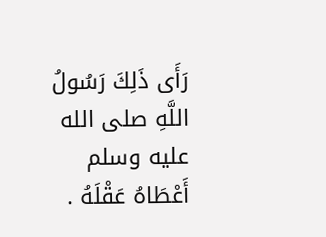رَأَى ذَلِكَ رَسُولُ اللَّهِ صلى الله عليه وسلم أَعْطَاهُ عَقْلَهُ .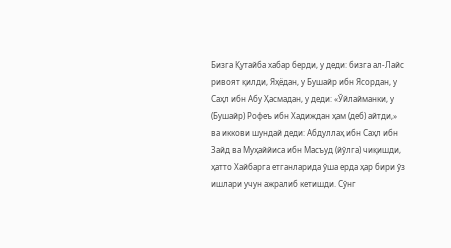Бизга Қутайба хабар берди, у деди: бизга ал-Лайс ривоят қилди, Яҳёдан, у Бушайр ибн Ясордан, у Саҳл ибн Абу Ҳасмадан, у деди: «Ўйлайманки, у (Бушайр) Рофеъ ибн Хадиждан ҳам (деб) айтди,» ва иккови шундай деди: Абдуллаҳ ибн Саҳл ибн Зайд ва Муҳаййиса ибн Масъуд (йўлга) чиқишди, ҳатто Хайбарга етганларида ўша ерда ҳар бири ўз ишлари учун ажралиб кетишди. Сўнг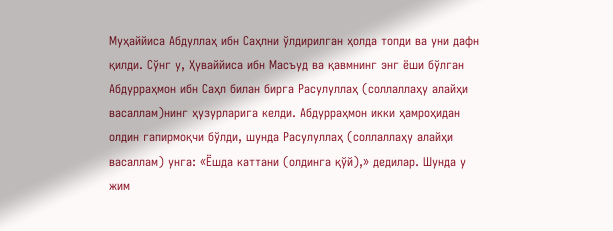Муҳаййиса Абдуллаҳ ибн Саҳлни ўлдирилган ҳолда топди ва уни дафн қилди. Сўнг у, Ҳуваййиса ибн Масъуд ва қавмнинг энг ёши бўлган Абдурраҳмон ибн Саҳл билан бирга Расулуллаҳ (соллаллаҳу алайҳи васаллам)нинг ҳузурларига келди. Абдурраҳмон икки ҳамроҳидан олдин гапирмоқчи бўлди, шунда Расулуллаҳ (соллаллаҳу алайҳи васаллам) унга: «Ёшда каттани (олдинга қўй),» дедилар. Шунда у жим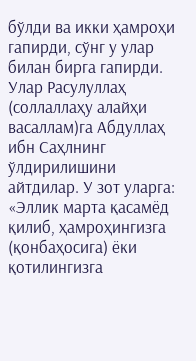бўлди ва икки ҳамроҳи гапирди, сўнг у улар билан бирга гапирди. Улар Расулуллаҳ (соллаллаҳу алайҳи васаллам)га Абдуллаҳ ибн Саҳлнинг ўлдирилишини айтдилар. У зот уларга: «Эллик марта қасамёд қилиб, ҳамроҳингизга (қонбаҳосига) ёки қотилингизга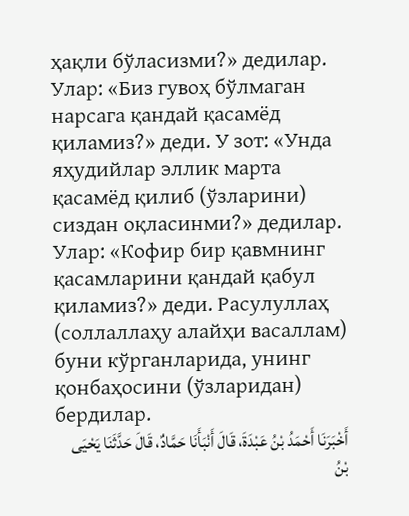ҳақли бўласизми?» дедилар. Улар: «Биз гувоҳ бўлмаган нарсага қандай қасамёд қиламиз?» деди. У зот: «Унда яҳудийлар эллик марта қасамёд қилиб (ўзларини) сиздан оқласинми?» дедилар. Улар: «Кофир бир қавмнинг қасамларини қандай қабул қиламиз?» деди. Расулуллаҳ (соллаллаҳу алайҳи васаллам) буни кўрганларида, унинг қонбаҳосини (ўзларидан) бердилар.
أَخْبَرَنَا أَحْمَدُ بْنُ عَبْدَةَ، قَالَ أَنْبَأَنَا حَمَّادٌ، قَالَ حَدَّثَنَا يَحْيَى بْنُ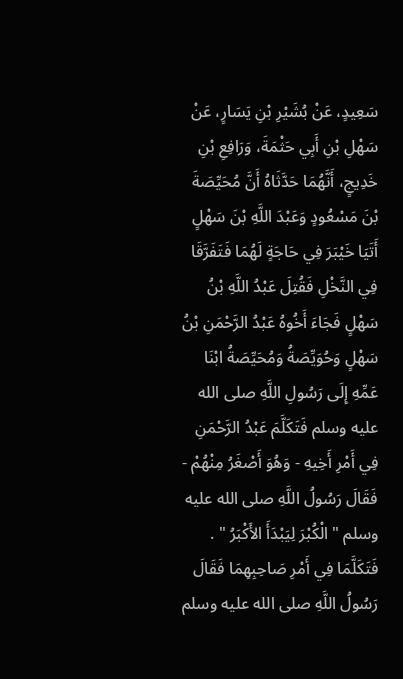سَعِيدٍ، عَنْ بُشَيْرِ بْنِ يَسَارٍ، عَنْ سَهْلِ بْنِ أَبِي حَثْمَةَ، وَرَافِعِ بْنِ خَدِيجٍ، أَنَّهُمَا حَدَّثَاهُ أَنَّ مُحَيِّصَةَ بْنَ مَسْعُودٍ وَعَبْدَ اللَّهِ بْنَ سَهْلٍ أَتَيَا خَيْبَرَ فِي حَاجَةٍ لَهُمَا فَتَفَرَّقَا فِي النَّخْلِ فَقُتِلَ عَبْدُ اللَّهِ بْنُ سَهْلٍ فَجَاءَ أَخُوهُ عَبْدُ الرَّحْمَنِ بْنُ سَهْلٍ وَحُوَيِّصَةُ وَمُحَيِّصَةُ ابْنَا عَمِّهِ إِلَى رَسُولِ اللَّهِ صلى الله عليه وسلم فَتَكَلَّمَ عَبْدُ الرَّحْمَنِ فِي أَمْرِ أَخِيهِ - وَهُوَ أَصْغَرُ مِنْهُمْ - فَقَالَ رَسُولُ اللَّهِ صلى الله عليه وسلم " الْكُبْرَ لِيَبْدَأَ الأَكْبَرُ " . فَتَكَلَّمَا فِي أَمْرِ صَاحِبِهِمَا فَقَالَ رَسُولُ اللَّهِ صلى الله عليه وسلم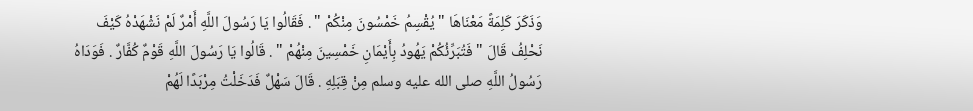وَذَكَرَ كَلِمَةً مَعْنَاهَا " يُقْسِمُ خَمْسُونَ مِنْكُمْ " . فَقَالُوا يَا رَسُولَ اللَّهِ أَمْرٌ لَمْ نَشْهَدْهُ كَيْفَ نَحْلِفُ قَالَ " فَتُبَرِّئُكُمْ يَهُودُ بِأَيْمَانِ خَمْسِينَ مِنْهُمْ " . قَالُوا يَا رَسُولَ اللَّهِ قَوْمٌ كُفَّارٌ . فَوَدَاهُ رَسُولُ اللَّهِ صلى الله عليه وسلم مِنْ قِبَلِهِ . قَالَ سَهْلٌ فَدَخَلْتُ مِرْبَدًا لَهُمْ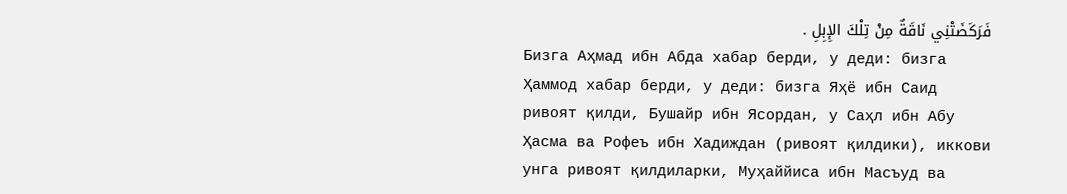فَرَكَضَتْنِي نَاقَةٌ مِنْ تِلْكَ الإِبِلِ .
Бизга Аҳмад ибн Абда хабар берди, у деди: бизга Ҳаммод хабар берди, у деди: бизга Яҳё ибн Саид ривоят қилди, Бушайр ибн Ясордан, у Саҳл ибн Абу Ҳасма ва Рофеъ ибн Хадиждан (ривоят қилдики), иккови унга ривоят қилдиларки, Муҳаййиса ибн Масъуд ва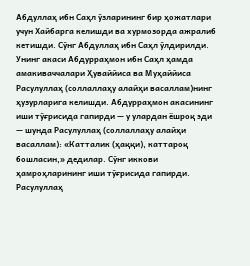Абдуллаҳ ибн Саҳл ўзларининг бир ҳожатлари учун Хайбарга келишди ва хурмозорда ажралиб кетишди. Сўнг Абдуллаҳ ибн Саҳл ўлдирилди. Унинг акаси Абдурраҳмон ибн Саҳл ҳамда амакиваччалари Ҳуваййиса ва Муҳаййиса Расулуллаҳ (соллаллаҳу алайҳи васаллам)нинг ҳузурларига келишди. Абдурраҳмон акасининг иши тўғрисида гапирди — у улардан ёшроқ эди — шунда Расулуллаҳ (соллаллаҳу алайҳи васаллам): «Катталик (ҳаққи), каттароқ бошласин,» дедилар. Сўнг иккови ҳамроҳларининг иши тўғрисида гапирди. Расулуллаҳ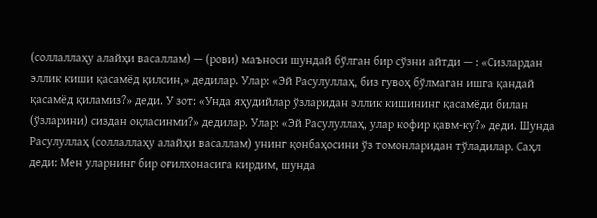(соллаллаҳу алайҳи васаллам) — (рови) маъноси шундай бўлган бир сўзни айтди — : «Сизлардан эллик киши қасамёд қилсин,» дедилар. Улар: «Эй Расулуллаҳ, биз гувоҳ бўлмаган ишга қандай қасамёд қиламиз?» деди. У зот: «Унда яҳудийлар ўзларидан эллик кишининг қасамёди билан (ўзларини) сиздан оқласинми?» дедилар. Улар: «Эй Расулуллаҳ, улар кофир қавм-ку?» деди. Шунда Расулуллаҳ (соллаллаҳу алайҳи васаллам) унинг қонбаҳосини ўз томонларидан тўладилар. Саҳл деди: Мен уларнинг бир оғилхонасига кирдим, шунда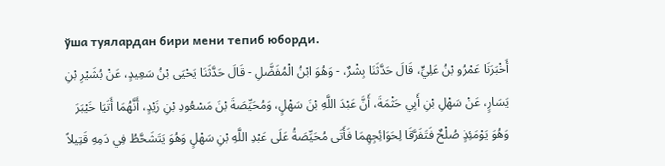ўша туялардан бири мени тепиб юборди.
أَخْبَرَنَا عَمْرُو بْنُ عَلِيٍّ، قَالَ حَدَّثَنَا بِشْرٌ، - وَهُوَ ابْنُ الْمُفَضَّلِ - قَالَ حَدَّثَنَا يَحْيَى بْنُ سَعِيدٍ، عَنْ بُشَيْرِ بْنِ يَسَارٍ، عَنْ سَهْلِ بْنِ أَبِي حَثْمَةَ، أَنَّ عَبْدَ اللَّهِ بْنَ سَهْلٍ، وَمُحَيِّصَةَ بْنَ مَسْعُودِ بْنِ زَيْدٍ، أَنَّهُمَا أَتَيَا خَيْبَرَ وَهُوَ يَوْمَئِذٍ صُلْحٌ فَتَفَرَّقَا لِحَوَائِجِهِمَا فَأَتَى مُحَيِّصَةُ عَلَى عَبْدِ اللَّهِ بْنِ سَهْلٍ وَهُوَ يَتَشَحَّطُ فِي دَمِهِ قَتِيلاً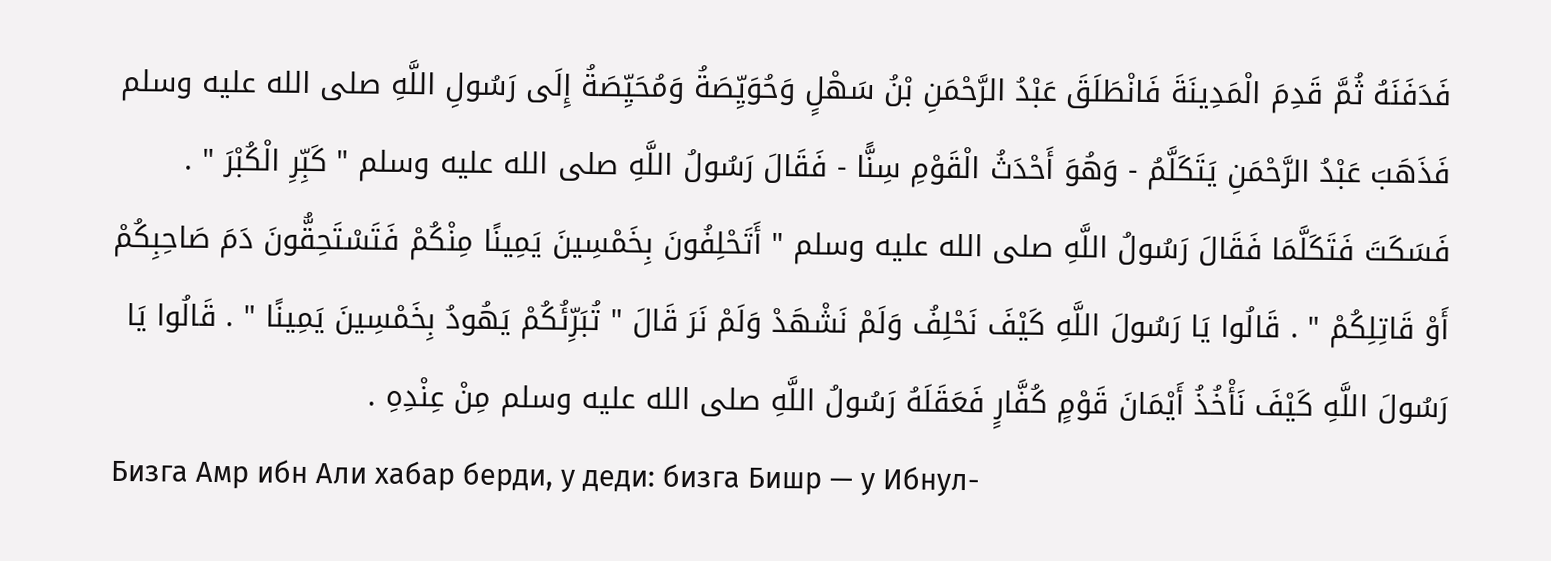فَدَفَنَهُ ثُمَّ قَدِمَ الْمَدِينَةَ فَانْطَلَقَ عَبْدُ الرَّحْمَنِ بْنُ سَهْلٍ وَحُوَيِّصَةُ وَمُحَيِّصَةُ إِلَى رَسُولِ اللَّهِ صلى الله عليه وسلم فَذَهَبَ عَبْدُ الرَّحْمَنِ يَتَكَلَّمُ - وَهُوَ أَحْدَثُ الْقَوْمِ سِنًّا - فَقَالَ رَسُولُ اللَّهِ صلى الله عليه وسلم " كَبِّرِ الْكُبْرَ " . فَسَكَتَ فَتَكَلَّمَا فَقَالَ رَسُولُ اللَّهِ صلى الله عليه وسلم " أَتَحْلِفُونَ بِخَمْسِينَ يَمِينًا مِنْكُمْ فَتَسْتَحِقُّونَ دَمَ صَاحِبِكُمْ أَوْ قَاتِلِكُمْ " . قَالُوا يَا رَسُولَ اللَّهِ كَيْفَ نَحْلِفُ وَلَمْ نَشْهَدْ وَلَمْ نَرَ قَالَ " تُبَرِّئُكُمْ يَهُودُ بِخَمْسِينَ يَمِينًا " . قَالُوا يَا رَسُولَ اللَّهِ كَيْفَ نَأْخُذُ أَيْمَانَ قَوْمٍ كُفَّارٍ فَعَقَلَهُ رَسُولُ اللَّهِ صلى الله عليه وسلم مِنْ عِنْدِهِ .
Бизга Амр ибн Али хабар берди, у деди: бизга Бишр — у Ибнул-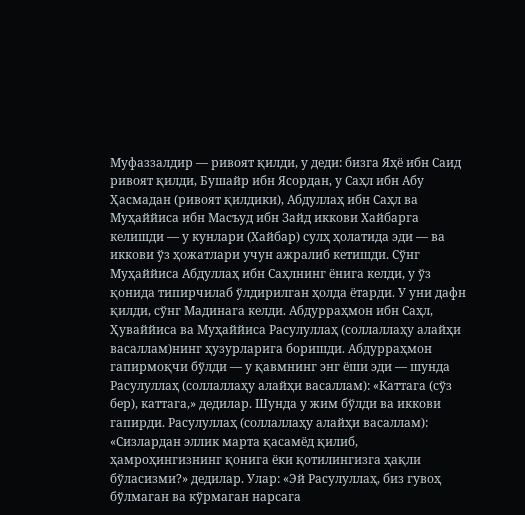Муфаззалдир — ривоят қилди, у деди: бизга Яҳё ибн Саид ривоят қилди, Бушайр ибн Ясордан, у Саҳл ибн Абу Ҳасмадан (ривоят қилдики), Абдуллаҳ ибн Саҳл ва Муҳаййиса ибн Масъуд ибн Зайд иккови Хайбарга келишди — у кунлари (Хайбар) сулҳ ҳолатида эди — ва иккови ўз ҳожатлари учун ажралиб кетишди. Сўнг Муҳаййиса Абдуллаҳ ибн Саҳлнинг ёнига келди, у ўз қонида типирчилаб ўлдирилган ҳолда ётарди. У уни дафн қилди, сўнг Мадинага келди. Абдурраҳмон ибн Саҳл, Ҳуваййиса ва Муҳаййиса Расулуллаҳ (соллаллаҳу алайҳи васаллам)нинг ҳузурларига боришди. Абдурраҳмон гапирмоқчи бўлди — у қавмнинг энг ёши эди — шунда Расулуллаҳ (соллаллаҳу алайҳи васаллам): «Каттага (сўз бер), каттага,» дедилар. Шунда у жим бўлди ва иккови гапирди. Расулуллаҳ (соллаллаҳу алайҳи васаллам): «Сизлардан эллик марта қасамёд қилиб, ҳамроҳингизнинг қонига ёки қотилингизга ҳақли бўласизми?» дедилар. Улар: «Эй Расулуллаҳ, биз гувоҳ бўлмаган ва кўрмаган нарсага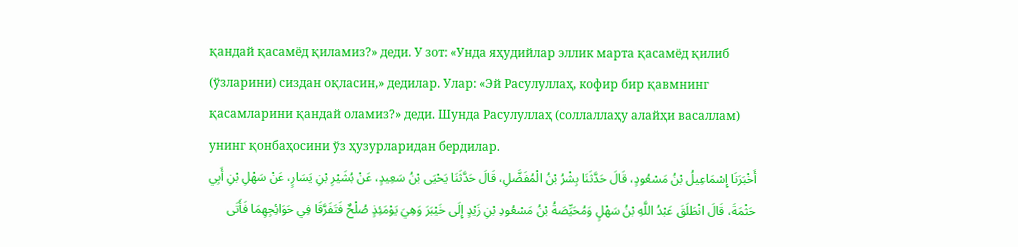қандай қасамёд қиламиз?» деди. У зот: «Унда яҳудийлар эллик марта қасамёд қилиб (ўзларини) сиздан оқласин,» дедилар. Улар: «Эй Расулуллаҳ, кофир бир қавмнинг қасамларини қандай оламиз?» деди. Шунда Расулуллаҳ (соллаллаҳу алайҳи васаллам) унинг қонбаҳосини ўз ҳузурларидан бердилар.
أَخْبَرَنَا إِسْمَاعِيلُ بْنُ مَسْعُودٍ، قَالَ حَدَّثَنَا بِشْرُ بْنُ الْمُفَضَّلِ، قَالَ حَدَّثَنَا يَحْيَى بْنُ سَعِيدٍ، عَنْ بُشَيْرِ بْنِ يَسَارٍ، عَنْ سَهْلِ بْنِ أَبِي حَثْمَةَ، قَالَ انْطَلَقَ عَبْدُ اللَّهِ بْنُ سَهْلٍ وَمُحَيِّصَةُ بْنُ مَسْعُودِ بْنِ زَيْدٍ إِلَى خَيْبَرَ وَهِيَ يَوْمَئِذٍ صُلْحٌ فَتَفَرَّقَا فِي حَوَائِجِهِمَا فَأَتَى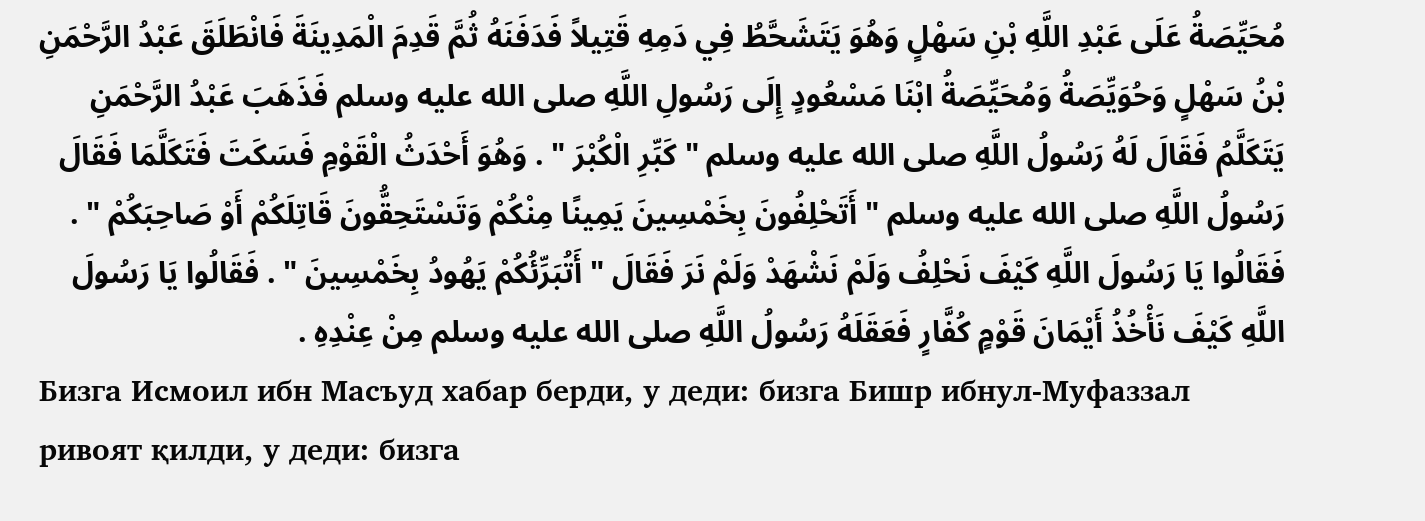مُحَيِّصَةُ عَلَى عَبْدِ اللَّهِ بْنِ سَهْلٍ وَهُوَ يَتَشَحَّطُ فِي دَمِهِ قَتِيلاً فَدَفَنَهُ ثُمَّ قَدِمَ الْمَدِينَةَ فَانْطَلَقَ عَبْدُ الرَّحْمَنِ بْنُ سَهْلٍ وَحُوَيِّصَةُ وَمُحَيِّصَةُ ابْنَا مَسْعُودٍ إِلَى رَسُولِ اللَّهِ صلى الله عليه وسلم فَذَهَبَ عَبْدُ الرَّحْمَنِ يَتَكَلَّمُ فَقَالَ لَهُ رَسُولُ اللَّهِ صلى الله عليه وسلم " كَبِّرِ الْكُبْرَ " . وَهُوَ أَحْدَثُ الْقَوْمِ فَسَكَتَ فَتَكَلَّمَا فَقَالَ رَسُولُ اللَّهِ صلى الله عليه وسلم " أَتَحْلِفُونَ بِخَمْسِينَ يَمِينًا مِنْكُمْ وَتَسْتَحِقُّونَ قَاتِلَكُمْ أَوْ صَاحِبَكُمْ " . فَقَالُوا يَا رَسُولَ اللَّهِ كَيْفَ نَحْلِفُ وَلَمْ نَشْهَدْ وَلَمْ نَرَ فَقَالَ " أَتُبَرِّئُكُمْ يَهُودُ بِخَمْسِينَ " . فَقَالُوا يَا رَسُولَ اللَّهِ كَيْفَ نَأْخُذُ أَيْمَانَ قَوْمٍ كُفَّارٍ فَعَقَلَهُ رَسُولُ اللَّهِ صلى الله عليه وسلم مِنْ عِنْدِهِ .
Бизга Исмоил ибн Масъуд хабар берди, у деди: бизга Бишр ибнул-Муфаззал ривоят қилди, у деди: бизга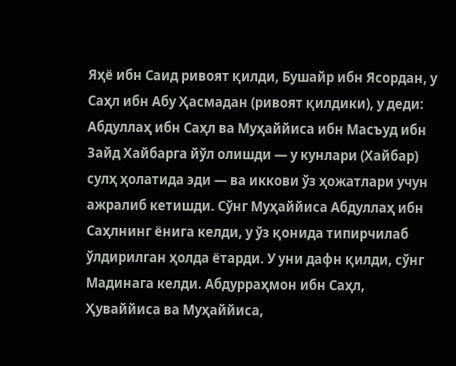Яҳё ибн Саид ривоят қилди, Бушайр ибн Ясордан, у Саҳл ибн Абу Ҳасмадан (ривоят қилдики), у деди: Абдуллаҳ ибн Саҳл ва Муҳаййиса ибн Масъуд ибн Зайд Хайбарга йўл олишди — у кунлари (Хайбар) сулҳ ҳолатида эди — ва иккови ўз ҳожатлари учун ажралиб кетишди. Сўнг Муҳаййиса Абдуллаҳ ибн Саҳлнинг ёнига келди, у ўз қонида типирчилаб ўлдирилган ҳолда ётарди. У уни дафн қилди, сўнг Мадинага келди. Абдурраҳмон ибн Саҳл, Ҳуваййиса ва Муҳаййиса,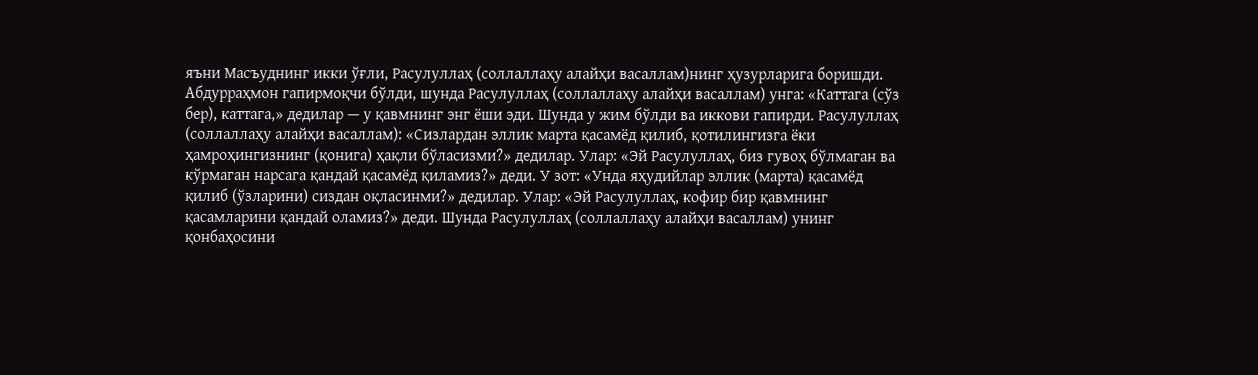яъни Масъуднинг икки ўғли, Расулуллаҳ (соллаллаҳу алайҳи васаллам)нинг ҳузурларига боришди. Абдурраҳмон гапирмоқчи бўлди, шунда Расулуллаҳ (соллаллаҳу алайҳи васаллам) унга: «Каттага (сўз бер), каттага,» дедилар — у қавмнинг энг ёши эди. Шунда у жим бўлди ва иккови гапирди. Расулуллаҳ (соллаллаҳу алайҳи васаллам): «Сизлардан эллик марта қасамёд қилиб, қотилингизга ёки ҳамроҳингизнинг (қонига) ҳақли бўласизми?» дедилар. Улар: «Эй Расулуллаҳ, биз гувоҳ бўлмаган ва кўрмаган нарсага қандай қасамёд қиламиз?» деди. У зот: «Унда яҳудийлар эллик (марта) қасамёд қилиб (ўзларини) сиздан оқласинми?» дедилар. Улар: «Эй Расулуллаҳ, кофир бир қавмнинг қасамларини қандай оламиз?» деди. Шунда Расулуллаҳ (соллаллаҳу алайҳи васаллам) унинг қонбаҳосини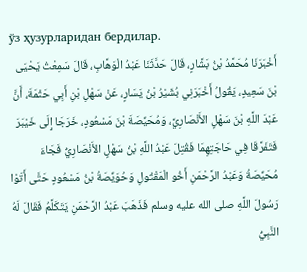ўз ҳузурларидан бердилар.
أَخْبَرَنَا مُحَمَّدُ بْنُ بَشَّارٍ، قَالَ حَدَّثَنَا عَبْدُ الْوَهَّابِ، قَالَ سَمِعْتُ يَحْيَى بْنَ سَعِيدٍ، يَقُولُ أَخْبَرَنِي بُشَيْرُ بْنُ يَسَارٍ، عَنْ سَهْلِ بْنِ أَبِي حَثْمَةَ، أَنَّ عَبْدَ اللَّهِ بْنَ سَهْلٍ الأَنْصَارِيَّ، وَمُحَيِّصَةَ بْنَ مَسْعُودٍ، خَرَجَا إِلَى خَيْبَرَ فَتَفَرَّقَا فِي حَاجَتِهِمَا فَقُتِلَ عَبْدُ اللَّهِ بْنُ سَهْلٍ الأَنْصَارِيُّ فَجَاءَ مُحَيِّصَةُ وَعَبْدُ الرَّحْمَنِ أَخُو الْمَقْتُولِ وَحُوَيِّصَةُ بْنُ مَسْعُودٍ حَتَّى أَتَوْا رَسُولَ اللَّهِ صلى الله عليه وسلم فَذَهَبَ عَبْدُ الرَّحْمَنِ يَتَكَلَّمُ فَقَالَ لَهُ النَّبِيُّ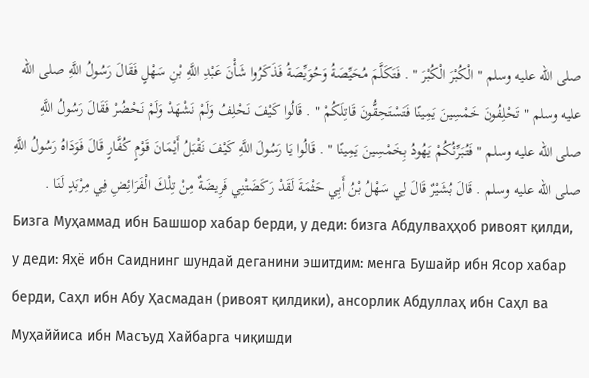صلى الله عليه وسلم " الْكُبْرَ الْكُبْرَ " . فَتَكَلَّمَ مُحَيِّصَةُ وَحُوَيِّصَةُ فَذَكَرُوا شَأْنَ عَبْدِ اللَّهِ بْنِ سَهْلٍ فَقَالَ رَسُولُ اللَّهِ صلى الله عليه وسلم " تَحْلِفُونَ خَمْسِينَ يَمِينًا فَتَسْتَحِقُّونَ قَاتِلَكُمْ " . قَالُوا كَيْفَ نَحْلِفُ وَلَمْ نَشْهَدْ وَلَمْ نَحْضُرْ فَقَالَ رَسُولُ اللَّهِ صلى الله عليه وسلم " فَتُبَرِّئُكُمْ يَهُودُ بِخَمْسِينَ يَمِينًا " . قَالُوا يَا رَسُولَ اللَّهِ كَيْفَ نَقْبَلُ أَيْمَانَ قَوْمٍ كُفَّارٍ قَالَ فَوَدَاهُ رَسُولُ اللَّهِ صلى الله عليه وسلم . قَالَ بُشَيْرٌ قَالَ لِي سَهْلُ بْنُ أَبِي حَثْمَةَ لَقَدْ رَكَضَتْنِي فَرِيضَةٌ مِنْ تِلْكَ الْفَرَائِضِ فِي مِرْبَدٍ لَنَا .
Бизга Муҳаммад ибн Башшор хабар берди, у деди: бизга Абдулваҳҳоб ривоят қилди, у деди: Яҳё ибн Саиднинг шундай деганини эшитдим: менга Бушайр ибн Ясор хабар берди, Саҳл ибн Абу Ҳасмадан (ривоят қилдики), ансорлик Абдуллаҳ ибн Саҳл ва Муҳаййиса ибн Масъуд Хайбарга чиқишди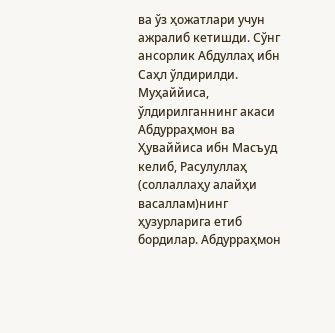ва ўз ҳожатлари учун ажралиб кетишди. Сўнг ансорлик Абдуллаҳ ибн Саҳл ўлдирилди. Муҳаййиса, ўлдирилганнинг акаси Абдурраҳмон ва Ҳуваййиса ибн Масъуд келиб, Расулуллаҳ (соллаллаҳу алайҳи васаллам)нинг ҳузурларига етиб бордилар. Абдурраҳмон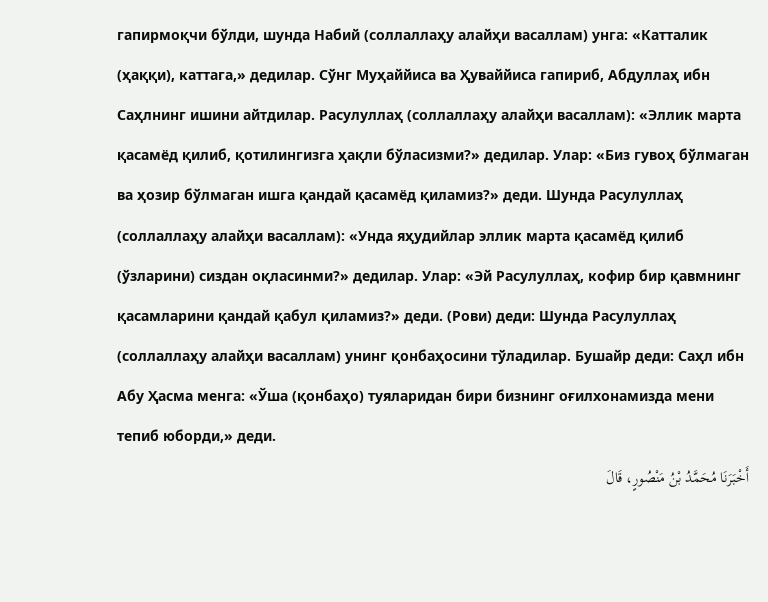гапирмоқчи бўлди, шунда Набий (соллаллаҳу алайҳи васаллам) унга: «Катталик (ҳаққи), каттага,» дедилар. Сўнг Муҳаййиса ва Ҳуваййиса гапириб, Абдуллаҳ ибн Саҳлнинг ишини айтдилар. Расулуллаҳ (соллаллаҳу алайҳи васаллам): «Эллик марта қасамёд қилиб, қотилингизга ҳақли бўласизми?» дедилар. Улар: «Биз гувоҳ бўлмаган ва ҳозир бўлмаган ишга қандай қасамёд қиламиз?» деди. Шунда Расулуллаҳ (соллаллаҳу алайҳи васаллам): «Унда яҳудийлар эллик марта қасамёд қилиб (ўзларини) сиздан оқласинми?» дедилар. Улар: «Эй Расулуллаҳ, кофир бир қавмнинг қасамларини қандай қабул қиламиз?» деди. (Рови) деди: Шунда Расулуллаҳ (соллаллаҳу алайҳи васаллам) унинг қонбаҳосини тўладилар. Бушайр деди: Саҳл ибн Абу Ҳасма менга: «Ўша (қонбаҳо) туяларидан бири бизнинг оғилхонамизда мени тепиб юборди,» деди.
أَخْبَرَنَا مُحَمَّدُ بْنُ مَنْصُورٍ، قَالَ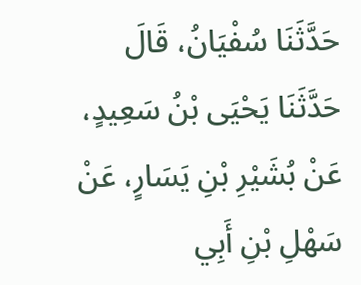حَدَّثَنَا سُفْيَانُ، قَالَ حَدَّثَنَا يَحْيَى بْنُ سَعِيدٍ، عَنْ بُشَيْرِ بْنِ يَسَارٍ، عَنْ سَهْلِ بْنِ أَبِي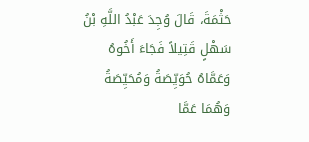حَثْمَةَ، قَالَ وُجِدَ عَبْدُ اللَّهِ بْنُ سَهْلٍ قَتِيلاً فَجَاءَ أَخُوهُ وَعَمَّاهُ حُوَيِّصَةُ وَمُحَيِّصَةُ وَهُمَا عَمَّا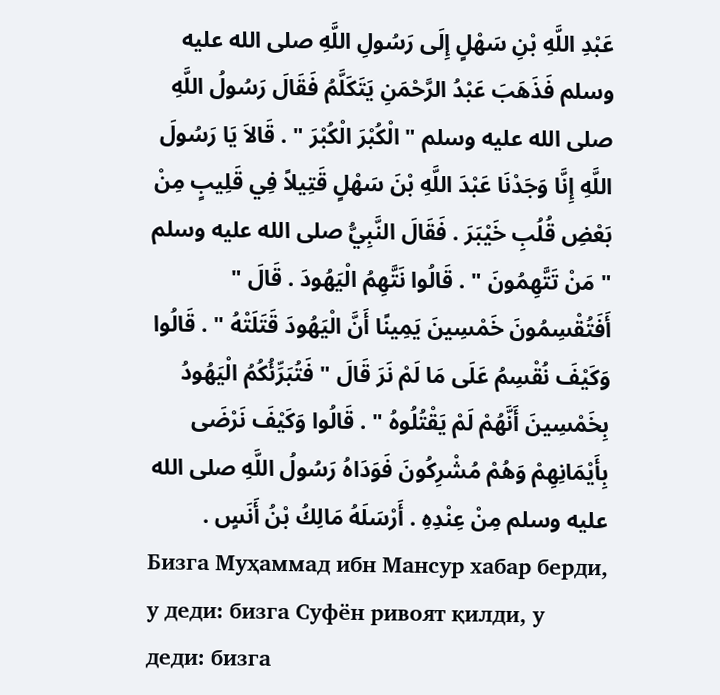عَبْدِ اللَّهِ بْنِ سَهْلٍ إِلَى رَسُولِ اللَّهِ صلى الله عليه وسلم فَذَهَبَ عَبْدُ الرَّحْمَنِ يَتَكَلَّمُ فَقَالَ رَسُولُ اللَّهِ صلى الله عليه وسلم " الْكُبْرَ الْكُبْرَ " . قَالاَ يَا رَسُولَ اللَّهِ إِنَّا وَجَدْنَا عَبْدَ اللَّهِ بْنَ سَهْلٍ قَتِيلاً فِي قَلِيبٍ مِنْ بَعْضِ قُلُبِ خَيْبَرَ . فَقَالَ النَّبِيُّ صلى الله عليه وسلم " مَنْ تَتَّهِمُونَ " . قَالُوا نَتَّهِمُ الْيَهُودَ . قَالَ " أَفَتُقْسِمُونَ خَمْسِينَ يَمِينًا أَنَّ الْيَهُودَ قَتَلَتْهُ " . قَالُوا وَكَيْفَ نُقْسِمُ عَلَى مَا لَمْ نَرَ قَالَ " فَتُبَرِّئُكُمُ الْيَهُودُ بِخَمْسِينَ أَنَّهُمْ لَمْ يَقْتُلُوهُ " . قَالُوا وَكَيْفَ نَرْضَى بِأَيْمَانِهِمْ وَهُمْ مُشْرِكُونَ فَوَدَاهُ رَسُولُ اللَّهِ صلى الله عليه وسلم مِنْ عِنْدِهِ . أَرْسَلَهُ مَالِكُ بْنُ أَنَسٍ .
Бизга Муҳаммад ибн Мансур хабар берди, у деди: бизга Суфён ривоят қилди, у деди: бизга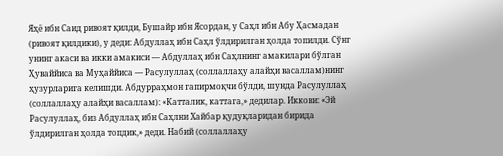Яҳё ибн Саид ривоят қилди, Бушайр ибн Ясордан, у Саҳл ибн Абу Ҳасмадан (ривоят қилдики), у деди: Абдуллаҳ ибн Саҳл ўлдирилган ҳолда топилди. Сўнг унинг акаси ва икки амакиси — Абдуллаҳ ибн Саҳлнинг амакилари бўлган Ҳуваййиса ва Муҳаййиса — Расулуллаҳ (соллаллаҳу алайҳи васаллам)нинг ҳузурларига келишди. Абдурраҳмон гапирмоқчи бўлди, шунда Расулуллаҳ (соллаллаҳу алайҳи васаллам): «Катталик, каттага,» дедилар. Иккови: «Эй Расулуллаҳ, биз Абдуллаҳ ибн Саҳлни Хайбар қудуқларидан бирида ўлдирилган ҳолда топдик,» деди. Набий (соллаллаҳу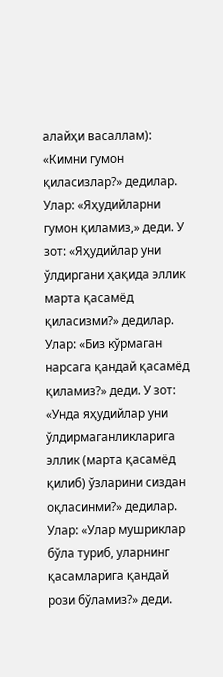алайҳи васаллам): «Кимни гумон қиласизлар?» дедилар. Улар: «Яҳудийларни гумон қиламиз,» деди. У зот: «Яҳудийлар уни ўлдиргани ҳақида эллик марта қасамёд қиласизми?» дедилар. Улар: «Биз кўрмаган нарсага қандай қасамёд қиламиз?» деди. У зот: «Унда яҳудийлар уни ўлдирмаганликларига эллик (марта қасамёд қилиб) ўзларини сиздан оқласинми?» дедилар. Улар: «Улар мушриклар бўла туриб, уларнинг қасамларига қандай рози бўламиз?» деди.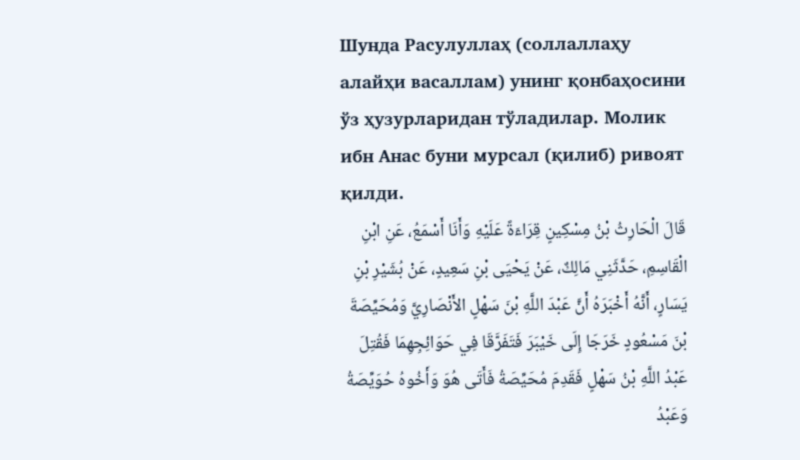Шунда Расулуллаҳ (соллаллаҳу алайҳи васаллам) унинг қонбаҳосини ўз ҳузурларидан тўладилар. Молик ибн Анас буни мурсал (қилиб) ривоят қилди.
قَالَ الْحَارِثُ بْنُ مِسْكِينٍ قِرَاءَةً عَلَيْهِ وَأَنَا أَسْمَعُ، عَنِ ابْنِ الْقَاسِمِ، حَدَّثَنِي مَالِكٌ، عَنْ يَحْيَى بْنِ سَعِيدٍ، عَنْ بُشَيْرِ بْنِ يَسَارٍ، أَنَّهُ أَخْبَرَهُ أَنَّ عَبْدَ اللَّهِ بْنَ سَهْلٍ الأَنْصَارِيَّ وَمُحَيِّصَةَ بْنَ مَسْعُودٍ خَرَجَا إِلَى خَيْبَرَ فَتَفَرَّقَا فِي حَوَائِجِهِمَا فَقُتِلَ عَبْدُ اللَّهِ بْنُ سَهْلٍ فَقَدِمَ مُحَيِّصَةُ فَأَتَى هُوَ وَأَخُوهُ حُوَيِّصَةُ وَعَبْدُ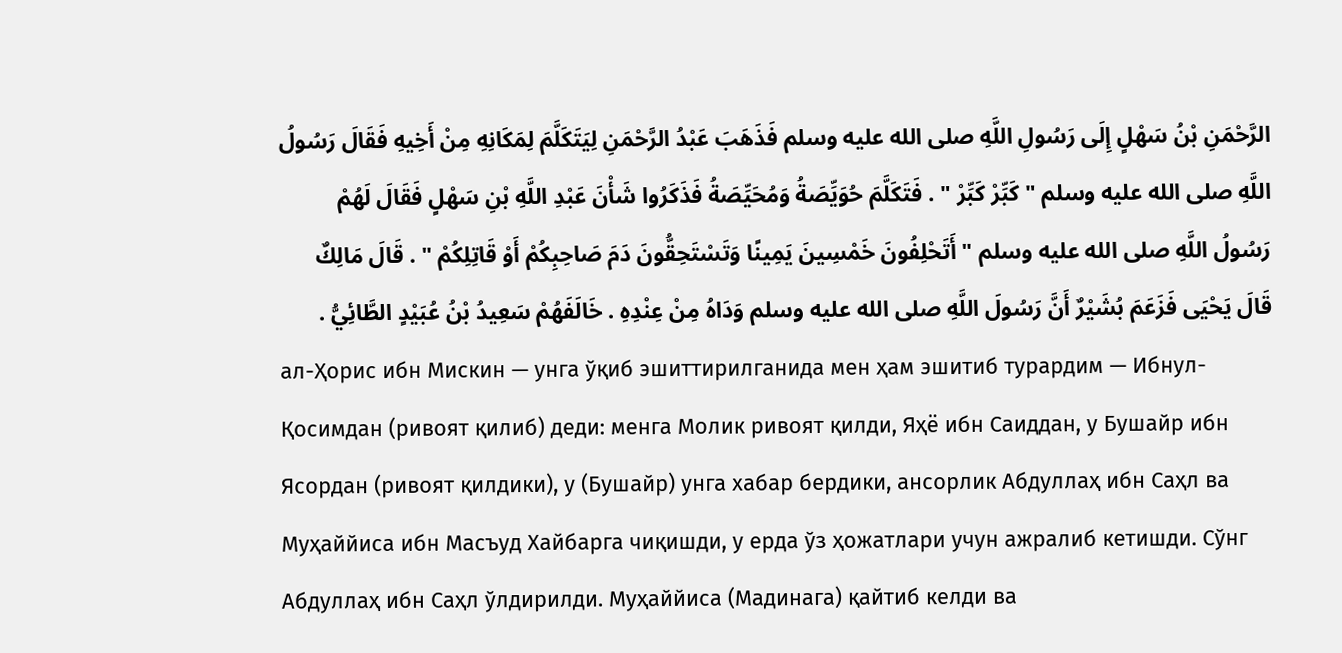الرَّحْمَنِ بْنُ سَهْلٍ إِلَى رَسُولِ اللَّهِ صلى الله عليه وسلم فَذَهَبَ عَبْدُ الرَّحْمَنِ لِيَتَكَلَّمَ لِمَكَانِهِ مِنْ أَخِيهِ فَقَالَ رَسُولُ اللَّهِ صلى الله عليه وسلم " كَبِّرْ كَبِّرْ " . فَتَكَلَّمَ حُوَيِّصَةُ وَمُحَيِّصَةُ فَذَكَرُوا شَأْنَ عَبْدِ اللَّهِ بْنِ سَهْلٍ فَقَالَ لَهُمْ رَسُولُ اللَّهِ صلى الله عليه وسلم " أَتَحْلِفُونَ خَمْسِينَ يَمِينًا وَتَسْتَحِقُّونَ دَمَ صَاحِبِكُمْ أَوْ قَاتِلِكُمْ " . قَالَ مَالِكٌ قَالَ يَحْيَى فَزَعَمَ بُشَيْرٌ أَنَّ رَسُولَ اللَّهِ صلى الله عليه وسلم وَدَاهُ مِنْ عِنْدِهِ . خَالَفَهُمْ سَعِيدُ بْنُ عُبَيْدٍ الطَّائِيُّ .
ал-Ҳорис ибн Мискин — унга ўқиб эшиттирилганида мен ҳам эшитиб турардим — Ибнул-Қосимдан (ривоят қилиб) деди: менга Молик ривоят қилди, Яҳё ибн Саиддан, у Бушайр ибн Ясордан (ривоят қилдики), у (Бушайр) унга хабар бердики, ансорлик Абдуллаҳ ибн Саҳл ва Муҳаййиса ибн Масъуд Хайбарга чиқишди, у ерда ўз ҳожатлари учун ажралиб кетишди. Сўнг Абдуллаҳ ибн Саҳл ўлдирилди. Муҳаййиса (Мадинага) қайтиб келди ва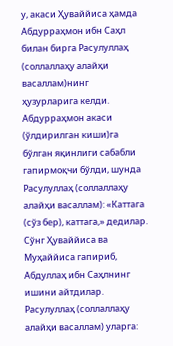у, акаси Ҳуваййиса ҳамда Абдурраҳмон ибн Саҳл билан бирга Расулуллаҳ (соллаллаҳу алайҳи васаллам)нинг ҳузурларига келди. Абдурраҳмон акаси (ўлдирилган киши)га бўлган яқинлиги сабабли гапирмоқчи бўлди, шунда Расулуллаҳ (соллаллаҳу алайҳи васаллам): «Каттага (сўз бер), каттага,» дедилар. Сўнг Ҳуваййиса ва Муҳаййиса гапириб, Абдуллаҳ ибн Саҳлнинг ишини айтдилар. Расулуллаҳ (соллаллаҳу алайҳи васаллам) уларга: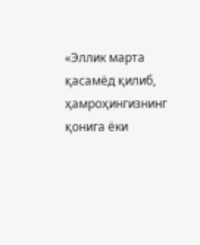«Эллик марта қасамёд қилиб, ҳамроҳингизнинг қонига ёки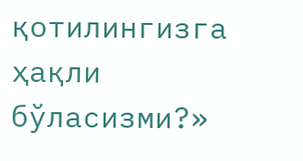қотилингизга ҳақли бўласизми?»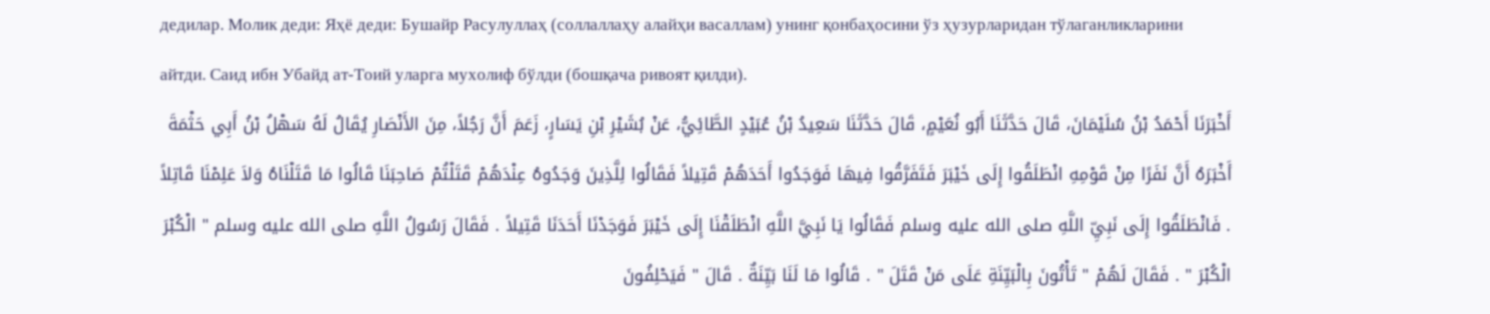дедилар. Молик деди: Яҳё деди: Бушайр Расулуллаҳ (соллаллаҳу алайҳи васаллам) унинг қонбаҳосини ўз ҳузурларидан тўлаганликларини айтди. Саид ибн Убайд ат-Тоий уларга мухолиф бўлди (бошқача ривоят қилди).
أَخْبَرَنَا أَحْمَدُ بْنُ سُلَيْمَانَ، قَالَ حَدَّثَنَا أَبُو نُعَيْمٍ، قَالَ حَدَّثَنَا سَعِيدُ بْنُ عُبَيْدٍ الطَّائِيُّ، عَنْ بُشَيْرِ بْنِ يَسَارٍ، زَعَمَ أَنَّ رَجُلاً، مِنَ الأَنْصَارِ يُقَالُ لَهُ سَهْلُ بْنُ أَبِي حَثْمَةَ أَخْبَرَهُ أَنَّ نَفَرًا مِنْ قَوْمِهِ انْطَلَقُوا إِلَى خَيْبَرَ فَتَفَرَّقُوا فِيهَا فَوَجَدُوا أَحَدَهُمْ قَتِيلاً فَقَالُوا لِلَّذِينَ وَجَدُوهُ عِنْدَهُمْ قَتَلْتُمْ صَاحِبَنَا قَالُوا مَا قَتَلْنَاهُ وَلاَ عَلِمْنَا قَاتِلاً . فَانْطَلَقُوا إِلَى نَبِيِّ اللَّهِ صلى الله عليه وسلم فَقَالُوا يَا نَبِيَّ اللَّهِ انْطَلَقْنَا إِلَى خَيْبَرَ فَوَجَدْنَا أَحَدَنَا قَتِيلاً . فَقَالَ رَسُولُ اللَّهِ صلى الله عليه وسلم " الْكُبْرَ الْكُبْرَ " . فَقَالَ لَهُمْ " تَأْتُونَ بِالْبَيِّنَةِ عَلَى مَنْ قَتَلَ " . قَالُوا مَا لَنَا بَيِّنَةٌ . قَالَ " فَيَحْلِفُونَ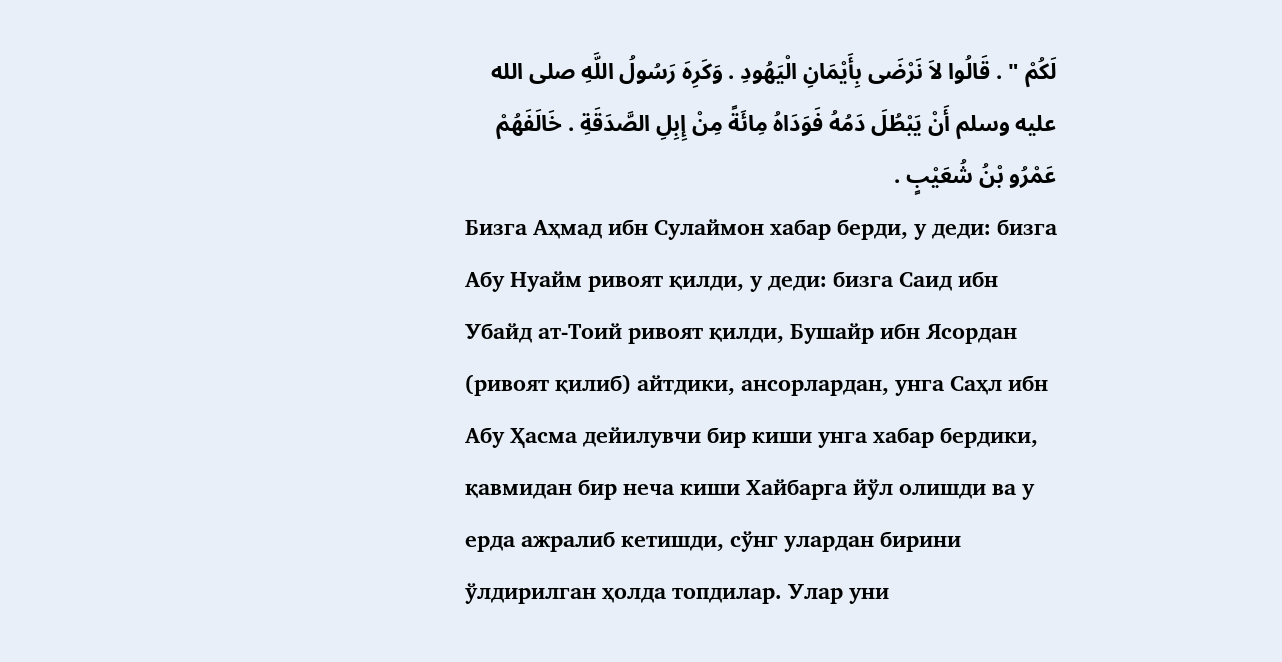لَكُمْ " . قَالُوا لاَ نَرْضَى بِأَيْمَانِ الْيَهُودِ . وَكَرِهَ رَسُولُ اللَّهِ صلى الله عليه وسلم أَنْ يَبْطُلَ دَمُهُ فَوَدَاهُ مِائَةً مِنْ إِبِلِ الصَّدَقَةِ . خَالَفَهُمْ عَمْرُو بْنُ شُعَيْبٍ .
Бизга Аҳмад ибн Сулаймон хабар берди, у деди: бизга Абу Нуайм ривоят қилди, у деди: бизга Саид ибн Убайд ат-Тоий ривоят қилди, Бушайр ибн Ясордан (ривоят қилиб) айтдики, ансорлардан, унга Саҳл ибн Абу Ҳасма дейилувчи бир киши унга хабар бердики, қавмидан бир неча киши Хайбарга йўл олишди ва у ерда ажралиб кетишди, сўнг улардан бирини ўлдирилган ҳолда топдилар. Улар уни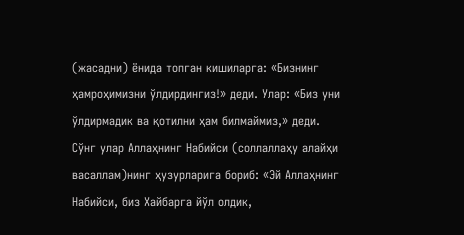(жасадни) ёнида топган кишиларга: «Бизнинг ҳамроҳимизни ўлдирдингиз!» деди. Улар: «Биз уни ўлдирмадик ва қотилни ҳам билмаймиз,» деди. Сўнг улар Аллаҳнинг Набийси (соллаллаҳу алайҳи васаллам)нинг ҳузурларига бориб: «Эй Аллаҳнинг Набийси, биз Хайбарга йўл олдик,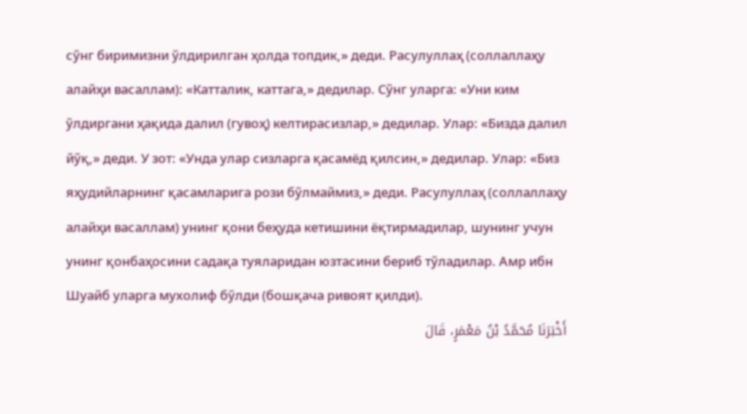сўнг биримизни ўлдирилган ҳолда топдик,» деди. Расулуллаҳ (соллаллаҳу алайҳи васаллам): «Катталик, каттага,» дедилар. Сўнг уларга: «Уни ким ўлдиргани ҳақида далил (гувоҳ) келтирасизлар,» дедилар. Улар: «Бизда далил йўқ,» деди. У зот: «Унда улар сизларга қасамёд қилсин,» дедилар. Улар: «Биз яҳудийларнинг қасамларига рози бўлмаймиз,» деди. Расулуллаҳ (соллаллаҳу алайҳи васаллам) унинг қони беҳуда кетишини ёқтирмадилар, шунинг учун унинг қонбаҳосини садақа туяларидан юзтасини бериб тўладилар. Амр ибн Шуайб уларга мухолиф бўлди (бошқача ривоят қилди).
أَخْبَرَنَا مُحَمَّدُ بْنُ مَعْمَرٍ، قَالَ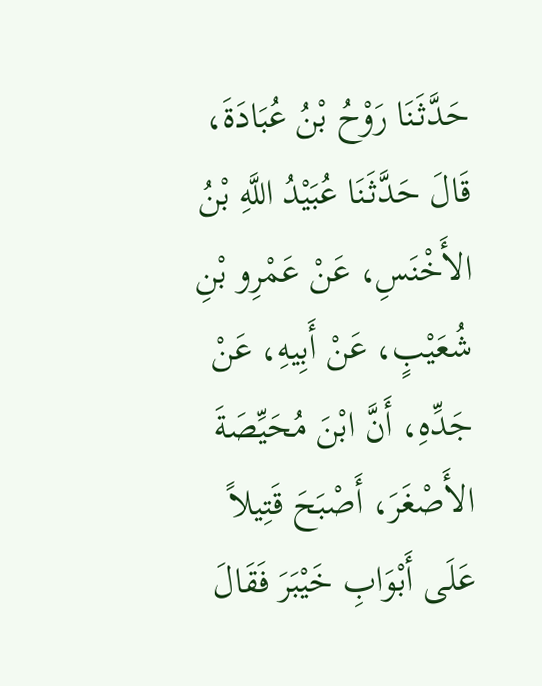حَدَّثَنَا رَوْحُ بْنُ عُبَادَةَ، قَالَ حَدَّثَنَا عُبَيْدُ اللَّهِ بْنُ الأَخْنَسِ، عَنْ عَمْرِو بْنِ شُعَيْبٍ، عَنْ أَبِيهِ، عَنْ جَدِّهِ، أَنَّ ابْنَ مُحَيِّصَةَ الأَصْغَرَ، أَصْبَحَ قَتِيلاً عَلَى أَبْوَابِ خَيْبَرَ فَقَالَ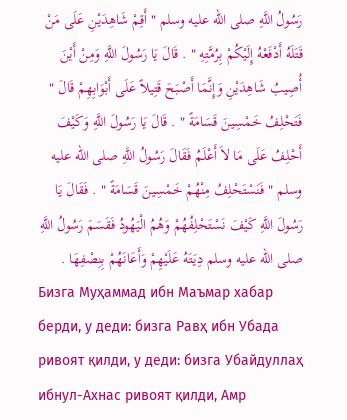رَسُولُ اللَّهِ صلى الله عليه وسلم " أَقِمْ شَاهِدَيْنِ عَلَى مَنْ قَتَلَهُ أَدْفَعْهُ إِلَيْكُمْ بِرُمَّتِهِ " . قَالَ يَا رَسُولَ اللَّهِ وَمِنْ أَيْنَ أُصِيبُ شَاهِدَيْنِ وَإِنَّمَا أَصْبَحَ قَتِيلاً عَلَى أَبْوَابِهِمْ قَالَ " فَتَحْلِفُ خَمْسِينَ قَسَامَةً " . قَالَ يَا رَسُولَ اللَّهِ وَكَيْفَ أَحْلِفُ عَلَى مَا لاَ أَعْلَمُ فَقَالَ رَسُولُ اللَّهِ صلى الله عليه وسلم " فَنَسْتَحْلِفُ مِنْهُمْ خَمْسِينَ قَسَامَةً " . فَقَالَ يَا رَسُولَ اللَّهِ كَيْفَ نَسْتَحْلِفُهُمْ وَهُمُ الْيَهُودُ فَقَسَمَ رَسُولُ اللَّهِ صلى الله عليه وسلم دِيَتَهُ عَلَيْهِمْ وَأَعَانَهُمْ بِنِصْفِهَا .
Бизга Муҳаммад ибн Маъмар хабар берди, у деди: бизга Равҳ ибн Убада ривоят қилди, у деди: бизга Убайдуллаҳ ибнул-Ахнас ривоят қилди, Амр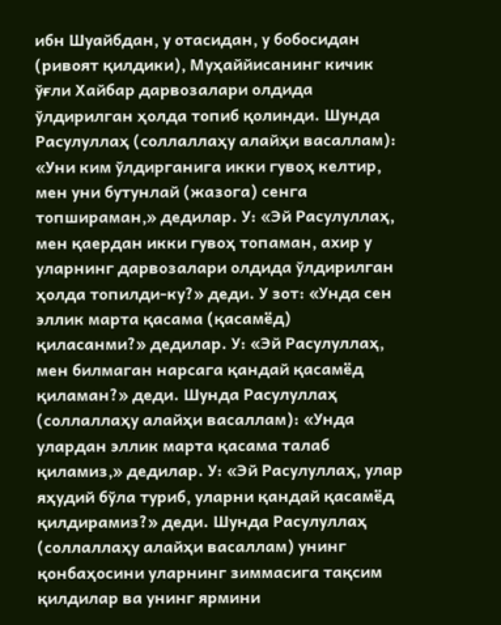ибн Шуайбдан, у отасидан, у бобосидан (ривоят қилдики), Муҳаййисанинг кичик ўғли Хайбар дарвозалари олдида ўлдирилган ҳолда топиб қолинди. Шунда Расулуллаҳ (соллаллаҳу алайҳи васаллам): «Уни ким ўлдирганига икки гувоҳ келтир, мен уни бутунлай (жазога) сенга топшираман,» дедилар. У: «Эй Расулуллаҳ, мен қаердан икки гувоҳ топаман, ахир у уларнинг дарвозалари олдида ўлдирилган ҳолда топилди-ку?» деди. У зот: «Унда сен эллик марта қасама (қасамёд) қиласанми?» дедилар. У: «Эй Расулуллаҳ, мен билмаган нарсага қандай қасамёд қиламан?» деди. Шунда Расулуллаҳ (соллаллаҳу алайҳи васаллам): «Унда улардан эллик марта қасама талаб қиламиз,» дедилар. У: «Эй Расулуллаҳ, улар яҳудий бўла туриб, уларни қандай қасамёд қилдирамиз?» деди. Шунда Расулуллаҳ (соллаллаҳу алайҳи васаллам) унинг қонбаҳосини уларнинг зиммасига тақсим қилдилар ва унинг ярмини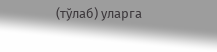(тўлаб) уларга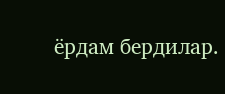ёрдам бердилар.